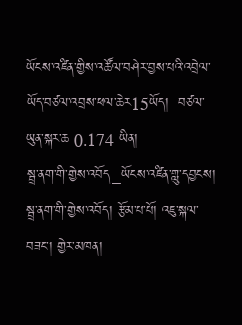ཡོངས་འཛིན་གྱིས་འཚོལ་བཤེར་བྱས་པའི་འབྲེལ་ཡོད་བཙལ་འབྲས་ཕལ་ཆེར15ཡོད།  བཙལ་ཡུན་སྐར་ཆ 0.174 ཡིན།
སྦྲ་ནག་གི་གྱེས་འབོད_ཡོངས་འཛིན་གླུ་དབྱངས།
སྦྲ་ནག་གི་གྱེས་འབོད། རྩོམ་པ་པོ། འཇུ་སྐལ་བཟང་། གྱེར་མཁན།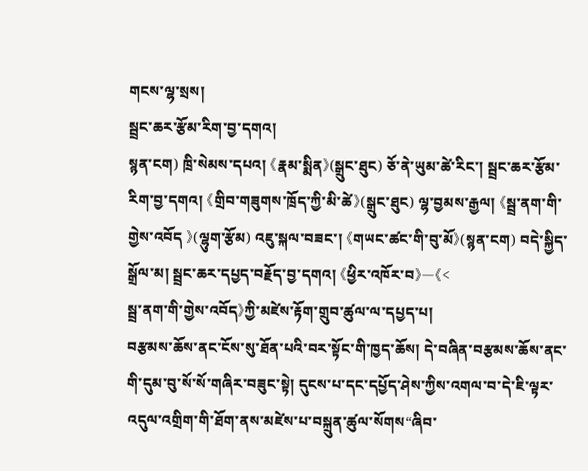གངས་ལྷ་སྲས།
སྦྲང་ཆར་རྩོམ་རིག་བྱ་དགའ།
སྙན་ངག) ཁྲི་སེམས་དཔའ། 《རྣམ་སྨིན》(སྒྲུང་ཐུང) ཅོ་ནེ་ཡུམ་ཚེ་རིང་། སྦྲང་ཆར་རྩོམ་རིག་བྱ་དགའ། 《གྲིབ་གཟུགས་ཁྲོད་ཀྱི་མི་ཚེ》(སྒྲུང་ཐུང) ལྷ་བྱམས་རྒྱལ། 《སྦྲ་ནག་གི་གྱེས་འབོད 》(ལྷུག་རྩོམ) འཇུ་སྐལ་བཟང་། 《གཡང་ཚང་གི་བུ་མོ》(སྙན་ངག) བདེ་སྐྱིད་སྒྲོལ་མ། སྦྲང་ཆར་དཔྱད་བརྗོད་བྱ་དགའ། 《ཕྱིར་འཁོར་བ》—《<
སྦྲ་ནག་གི་གྱེས་འབོད》ཀྱི་མཛེས་རྟོག་གྲུབ་ཚུལ་ལ་དཔྱད་པ།
བརྩམས་ཆོས་ནང་ངོས་སུ་ཐོན་པའི་བར་སྟོང་གི་ཁྱད་ཆོས། དེ་བཞིན་བརྩམས་ཆོས་ནང་གི་དུམ་བུ་སོ་སོ་གཞིར་བཟུང་སྟེ། དུངས་པ་དང་དཔྱོད་ཤེས་ཀྱིས་འགལ་བ་དེ་ཇི་ལྟར་འདུལ་འགྲིག་གི་ཐོག་ནས་མཛེས་པ་བསྐྲུན་ཚུལ་སོགས“ཞིབ་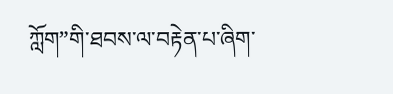ཀློག”གི་ཐབས་ལ་བརྟེན་པ་ཞིག་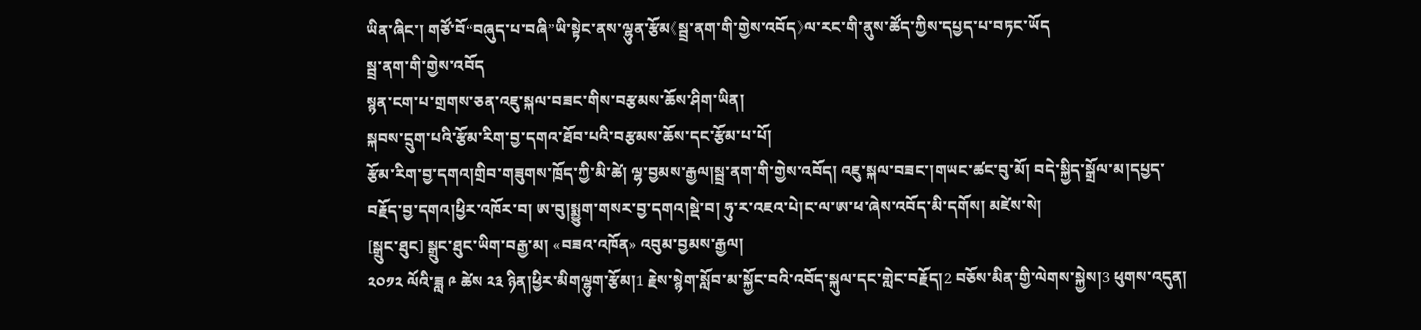ཡིན་ཞིང་། གཙོ་བོ“བཞུད་པ་བཞི”ཡི་སྟེང་ནས་ལྷུན་རྩོམ《སྦྲ་ནག་གི་གྱེས་འབོད》ལ་རང་གི་ནུས་ཚོད་ཀྱིས་དཔྱད་པ་བཏང་ཡོད
སྦྲ་ནག་གི་གྱེས་འབོད
སྙན་ངག་པ་གྲགས་ཅན་འཇུ་སྐལ་བཟང་གིས་བརྩམས་ཆོས་ཤིག་ཡིན།
སྐབས་དྲུག་པའི་རྩོམ་རིག་བྱ་དགའ་ཐོབ་པའི་བརྩམས་ཆོས་དང་རྩོམ་པ་པོ།
རྩོམ་རིག་བྱ་དགའ།གྲིབ་གཟུགས་ཁྲོད་ཀྱི་མི་ཚེ། ལྷ་བྱམས་རྒྱལ།སྦྲ་ནག་གི་གྱེས་འབོད། འཇུ་སྐལ་བཟང་།གཡང་ཚང་བུ་མོ། བདེ་སྐྱིད་སྒྲོལ་མ།དཔྱད་བརྗོད་བྱ་དགའ།ཕྱིར་འཁོར་བ། ཨ་བུ།སྨྱུག་གསར་བྱ་དགའ།སྡེ་བ། ཧུ་ར་འཇའ་པེ།ང་ལ་ཨ་ཕ་ཞེས་འབོད་མི་དགོས། མཛེས་སེ།
[སྒྲུང་ཐུང] སྒྲུང་ཐུང་ཡིག་བརྒྱ་མ། «བཟའ་འཁོན» འབུམ་བྱམས་རྒྱལ།
༢༠༡༢ ལོའི་ཟླ ༩ ཚེས ༢༣ ཉིན།ཕྱིར་མིགལྷུག་རྩོམ།1 རྗེས་སྙེག་སློབ་མ་སྐྱོང་བའི་འབོད་སྐུལ་དང་གླེང་བརྗོད།2 བཅོས་མིན་གྱི་ལེགས་སྐྱེས།3 ཕུགས་འདུན།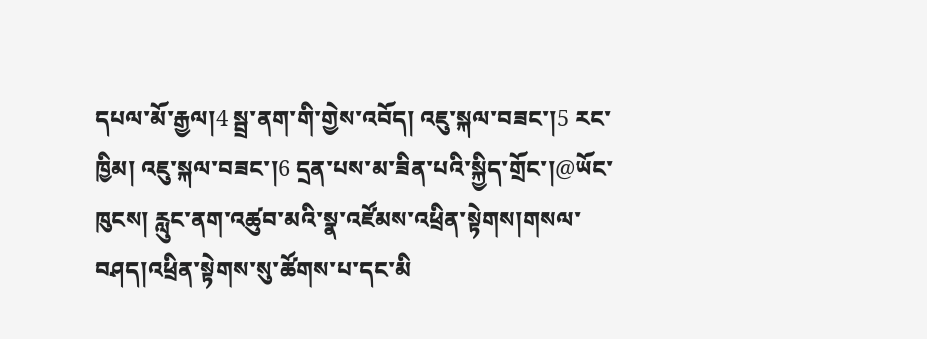དཔལ་མོ་རྒྱལ།4 སྦྲ་ནག་གི་གྱེས་འབོད། འཇུ་སྐལ་བཟང་།5 རང་ཁྱིམ། འཇུ་སྐལ་བཟང་།6 དྲན་པས་མ་ཟིན་པའི་སྐྱིད་གྲོང་།@ཡོང་ཁུངས། རླུང་ནག་འཚུབ་མའི་སྣ་འཛོམས་འཕྲིན་སྟེགས།གསལ་བཤད།འཕྲིན་སྟེགས་སུ་ཚོགས་པ་དང་མི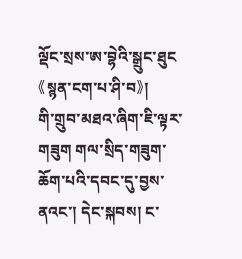ལྡོང་སྲས་ཨ་བྷེའི་སྒྲུང་ཐུང《སྙན་ངག་པ་ཤི་བ》།
གི་གྲུབ་མཐའ་ཞིག་ཇི་ལྟར་གཟུག གལ་སྲིད་གཟུག་ཆོག་པའི་དབང་དུ་བྱས་ནའང་། དེང་སྐབས། ང་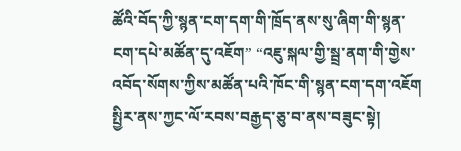ཚོའི་བོད་ཀྱི་སྙན་ངག་དག་གི་ཁྲོད་ནས་སུ་ཞིག་གི་སྙན་ངག་དཔེ་མཚོན་དུ་འཇོག” “འཇུ་སྐལ་གྱི་སྦྲ་ནག་གི་གྱེས་འབོད་སོགས་ཀྱིས་མཚོན་པའི་ཁོང་གི་སྙན་ངག་དག་འཇོག སྤྱིར་ནས་ཀྱང་ལོ་རབས་བརྒྱད་ཅུ་བ་ནས་བཟུང་སྟེ།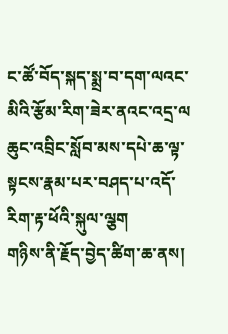ང་ཚོ་བོད་སྐད་སྨྲ་བ་དག་ལའང་མིའི་རྩོམ་རིག་ཟེར་ནའང་འདྲ་ལ
ཆུང་འབྲིང་སློབ་མས་དཔེ་ཆ་ལྟ་སྟངས་རྣམ་པར་བཤད་པ་འདོ་རིག་རྟ་ཕོའི་སྐུལ་ལྕག
གཉིས་ནི་རྗོད་བྱེད་ཚིག་ཆ་ནས།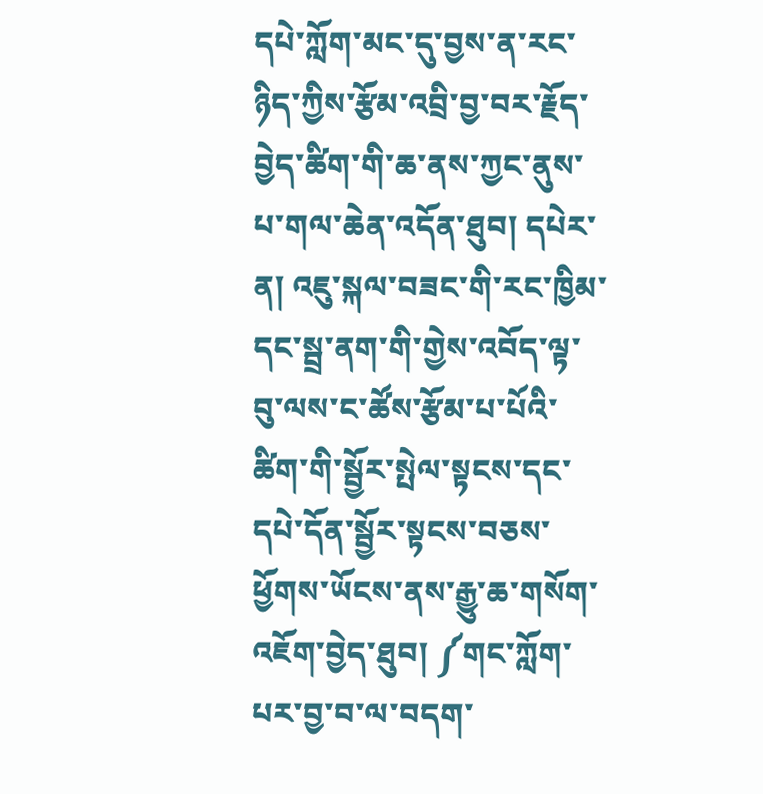དཔེ་ཀློག་མང་དུ་བྱས་ན་རང་ཉིད་ཀྱིས་རྩོམ་འབྲི་བྱ་བར་རྗོད་བྱེད་ཚིག་གི་ཆ་ནས་ཀྱང་ནུས་པ་གལ་ཆེན་འདོན་ཐུབ། དཔེར་ན། འཇུ་སྐལ་བཟང་གི་རང་ཁྱིམ་དང་སྦྲ་ནག་གི་གྱེས་འབོད་ལྟ་བུ་ལས་ང་ཚོས་རྩོམ་པ་པོའི་ཚིག་གི་སྦྱོར་སྤེལ་སྟངས་དང་དཔེ་དོན་སྦྱོར་སྟངས་བཅས་ཕྱོགས་ཡོངས་ནས་རྒྱུ་ཆ་གསོག་འཇོག་བྱེད་ཐུབ། ༼གང་ཀློག་པར་བྱ་བ་ལ་བདག་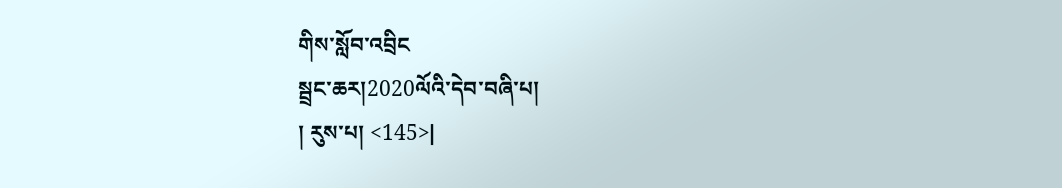གིས་སློབ་འབྲིང
སྦྲང་ཆར།2020ལོའི་དེབ་བཞི་པ།
། རུས་པ། <145>|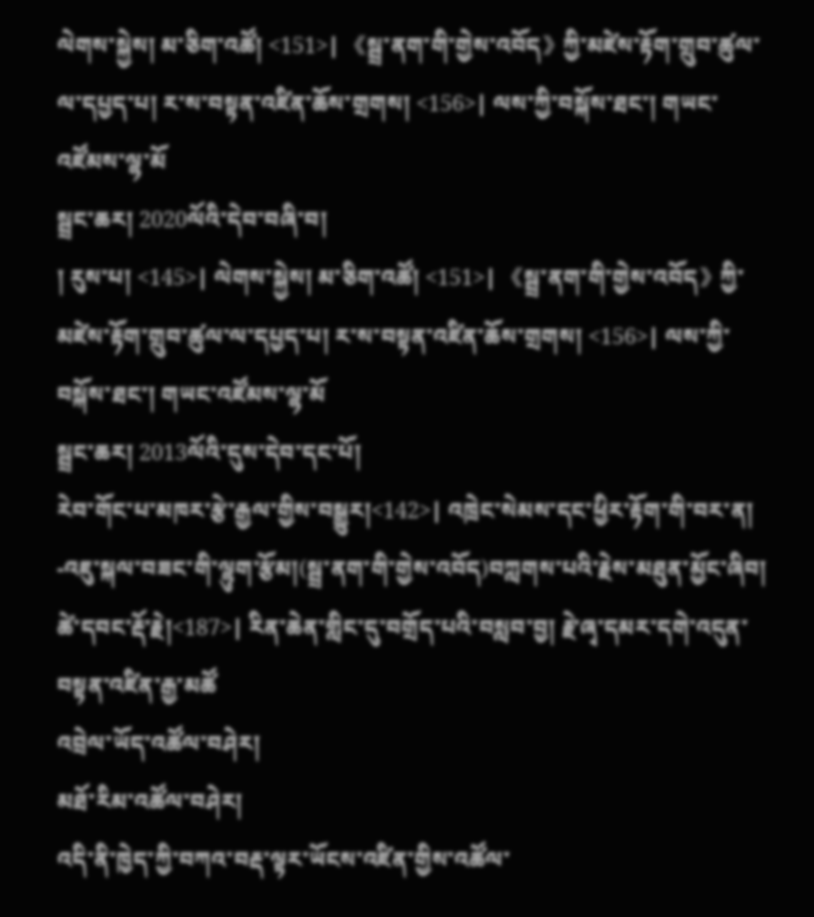ལེགས་སྐྱེས། མ་ཅིག་འཚོ། <151>| 《སྦྲ་ནག་གི་གྱེས་འབོད》ཀྱི་མཛེས་རྟོག་གྲུབ་ཚུལ་ལ་དཔྱད་པ། ར་ས་བསྟན་འཛིན་ཆོས་གྲགས། <156>| ལས་ཀྱི་བསྐོས་ཐང་། གཡང་འཛོམས་ལྷ་མོ
སྦྲང་ཆར། 2020ལོའི་དེབ་བཞི་བ།
། རུས་པ། <145>| ལེགས་སྐྱེས། མ་ཅིག་འཚོ། <151>| 《སྦྲ་ནག་གི་གྱེས་འབོད》ཀྱི་མཛེས་རྟོག་གྲུབ་ཚུལ་ལ་དཔྱད་པ། ར་ས་བསྟན་འཛིན་ཆོས་གྲགས། <156>| ལས་ཀྱི་བསྐོས་ཐང་། གཡང་འཛོམས་ལྷ་མོ
སྦྲང་ཆར། 2013ལོའི་དུས་དེབ་དང་པོ།
རེབ་གོང་པ་མཁར་རྩེ་རྒྱལ་གྱིས་བསྒྱུར།<142>| འཁྲེང་སེམས་དང་ཕྱིར་རྟོག་གི་བར་ན། -འཇུ་སྐལ་བཟང་གི་ལྷུག་རྩོམ།(སྦྲ་ནག་གི་གྱེས་འབོད)བཀླགས་པའི་རྗེས་མཐུན་མྱོང་ཞིབ། ཚེ་དབང་རྡོ་རྗེ།<187>| རིན་ཆེན་གླིང་དུ་བགྲོད་པའི་བསླབ་བྱ། རྗེ་ཞྭ་དམར་དགེ་འདུན་བསྟན་འཛིན་རྒྱ་མཚོ
འབྲེལ་ཡོད་འཚོལ་བཤེར།
མཐོ་རིམ་འཚོལ་བཤེར།
འདི་ནི་ཁྱེད་ཀྱི་བཀའ་བརྡ་ལྟར་ཡོངས་འཛིན་གྱིས་འཚོལ་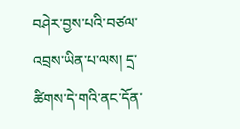བཤེར་བྱས་པའི་བཙལ་འབྲས་ཡིན་པ་ལས། དྲ་ཚིགས་དེ་གའི་ནང་དོན་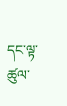དང་ལྟ་ཚུལ་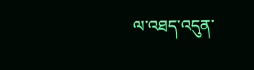ལ་འཐད་འདུན་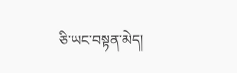ཅི་ཡང་བསྟན་མེད།